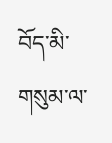བོད་མི་གསུམ་ལ་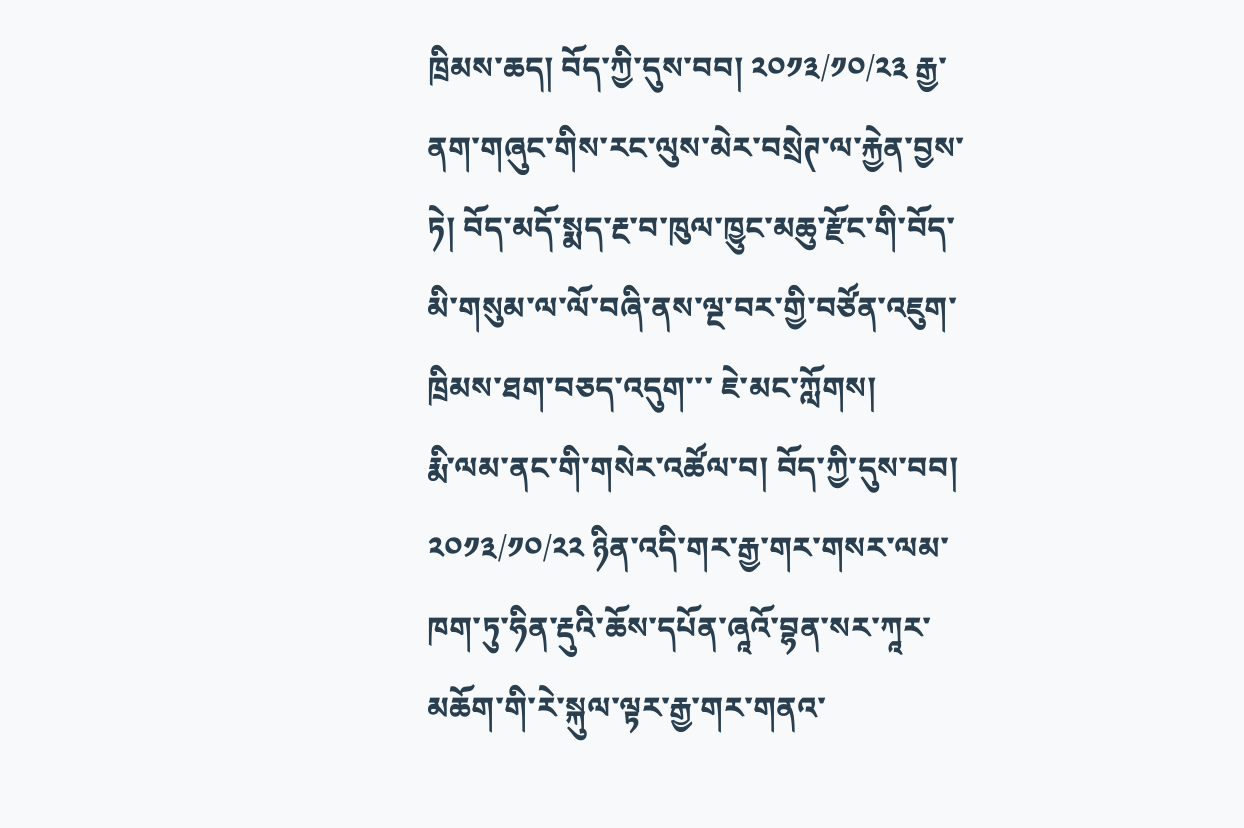ཁྲིམས་ཆད། བོད་ཀྱི་དུས་བབ། ༢༠༡༣/༡༠/༢༣ རྒྱ་ནག་གཞུང་གིས་རང་ལུས་མེར་བསྲེཊ་ལ་རྐྱེན་བྱས་ཏེ། བོད་མདོ་སྨད་རྔ་བ་ཁུལ་ཁྱུང་མཆུ་རྫོང་གི་བོད་མི་གསུམ་ལ་ལོ་བཞི་ནས་ལྔ་བར་གྱི་བཙོན་འཇུག་ཁྲིམས་ཐག་བཅད་འདུག་་་ ཇེ་མང་ཀློགས།
རྨི་ལམ་ནང་གི་གསེར་འཚོལ་བ། བོད་ཀྱི་དུས་བབ། ༢༠༡༣/༡༠/༢༢ ཉིན་འདི་གར་རྒྱ་གར་གསར་ལམ་ཁག་ཏུ་ཧིན་རྡུའི་ཆོས་དཔོན་ཞཱའོ་བྷན་སར་ཀཱར་མཆོག་གི་རེ་སྐུལ་ལྟར་རྒྱ་གར་གནའ་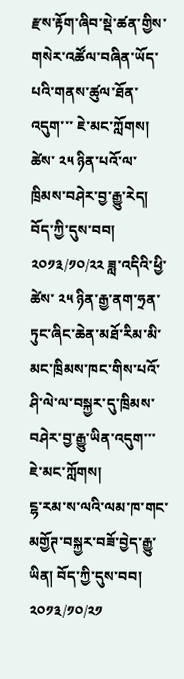རྫས་རྟོག་ཞིབ་སྡེ་ཚན་གྱིས་གསེར་འཚོལ་བཞིན་ཡོད་པའི་གནས་ཚུལ་ཐོན་འདུག་་་ ཇེ་མང་ཀློགས།
ཚེས་ ༢༥ ཉིན་པའོ་ལ་ཁྲིམས་བཤེར་བྱ་རྒྱུ་རེད། བོད་ཀྱི་དུས་བབ། ༢༠༡༣/༡༠/༢༢ ཟླ་འདིའི་ཕྱི་ཚེས་ ༢༥ ཉིན་རྒྱ་ནག་ཧྲན་ཏུང་ཞིང་ཆེན་མཐོ་རིམ་མི་མང་ཁྲིམས་ཁང་གིས་པའོ་ཤི་ལེ་ལ་བསྐྱར་དུ་ཁྲིམས་བཤེར་བྱ་རྒྱུ་ཡིན་འདུག་་་ ཇེ་མང་ཀློགས།
ངྷ་རམ་ས་ལའི་ལམ་ཁ་གང་མགྱོཊ་བསྐྱར་བཟོ་བྱེད་རྒྱུ་ཡིན། བོད་ཀྱི་དུས་བབ། ༢༠༡༣/༡༠/༢༡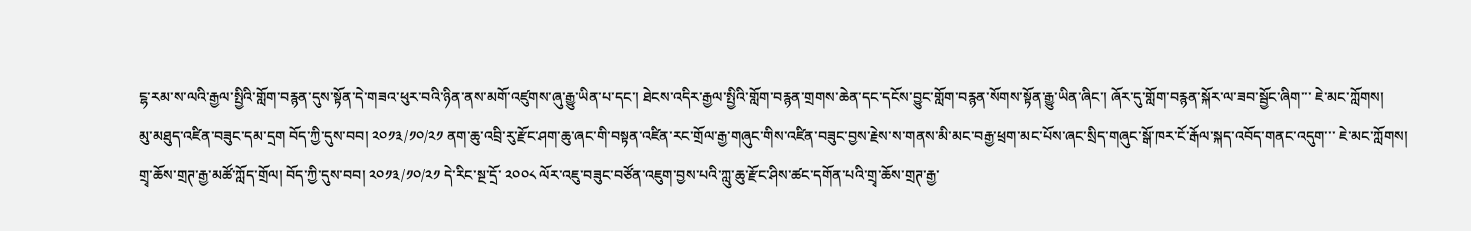ངྷ་རམ་ས་ལའི་རྒྱལ་སྤྱིའི་གློག་བརྙན་དུས་སྟོན་དེ་གཟའ་ཕུར་བའི་ཉིན་ནས་མགོ་འཛུགས་ཞུ་རྒྱུ་ཡིན་པ་དང་། ཐེངས་འདིར་རྒྱལ་སྤྱིའི་གློག་བརྙན་གྲགས་ཆེན་དང་དངོས་བྱུང་གློག་བརྙན་སོགས་སྟོན་རྒྱུ་ཡིན་ཞིང་། ཞོར་དུ་གློག་བརྙན་སྐོར་ལ་ཟབ་སྦྱོང་ཞིག་་་ ཇེ་མང་ཀློགས།
མུ་མཐུད་འཛིན་བཟུང་དམ་དྲག བོད་ཀྱི་དུས་བབ། ༢༠༡༣/༡༠/༢༡ ནག་ཆུ་འབྲི་རུ་རྫོང་ཤག་ཆུ་ཞང་གི་བསྟན་འཛིན་རང་གྲོལ་རྒྱ་གཞུང་གིས་འཛིན་བཟུང་བྱས་རྗེས་ས་གནས་མི་མང་བརྒྱ་ཕྲག་མང་པོས་ཞང་སྲིད་གཞུང་སྒོ་ཁར་ངོ་རྒོལ་སྐད་འབོད་གནང་འདུག་་་ ཇེ་མང་ཀློགས།
གྲྭ་ཆོས་གྲཊ་རྒྱ་མཚོ་ཀློད་གྲོལ། བོད་ཀྱི་དུས་བབ། ༢༠༡༣/༡༠/༢༡ དེ་རིང་སྔ་དྲོ་ ༢༠༠༨ ལོར་འཇུ་བཟུང་བཙོན་འཇུག་བྱས་པའི་ཀླུ་ཆུ་རྫོང་ཤིས་ཚང་དགོན་པའི་གྲྭ་ཆོས་གྲཊ་རྒྱ་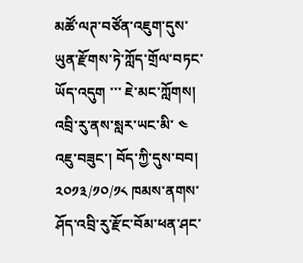མཚོ་ལཊ་བཙོན་འཇུག་དུས་ཡུན་རྫོགས་ཏེ་ཀློད་གྲོལ་བཏང་ཡོད་འདུག ་་་ ཇེ་མང་ཀློགས།
འབྲི་རུ་ནས་སླར་ཡང་མི་ ༤ འཇུ་བཟུང་། བོད་ཀྱི་དུས་བབ། ༢༠༡༣/༡༠/༡༨ ཁམས་ནགས་ཤོད་འབྲི་རུ་རྫོང་བོམ་ཕན་ཤང་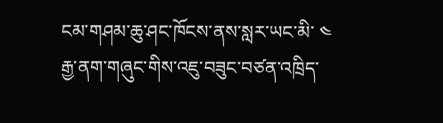ངམ་གཤམ་ཆུ་ཤང་ཁོངས་ནས་སླར་ཡང་མི་ ༤ རྒྱ་ནག་གཞུང་གིས་འཇུ་བཟུང་བཙན་འཁྲིད་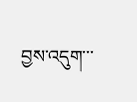བྱས་འདུག་་་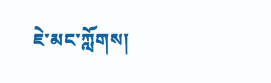ཇེ་མང་ཀློགས།